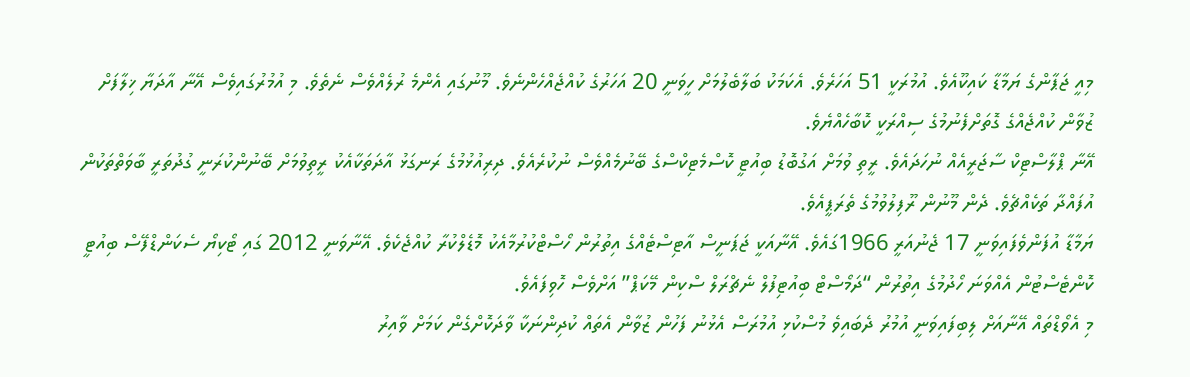މިއީ ޖަޕާންގެ ޔަމާޑާ ކައިކޫއެވެ. އުމުރަކީ 51 އަހަރެވެ. އެކަމަކު ބަލާބެލުމަށް ހީވަނީ 20 އަހަރުގެ ކުއްޖެއްހެންނެވެ. މޫނުގައި އެންމެ ރުލެއްވެސް ނެތެވެ. މި އުމުރުގައިވެސް އޭނާ އާދަޔާ ޚިލާފަށް ޒުވާން ކުއްޖެއްގެ ގޮތަށްފެނުމުގެ ސިއްރަކީ ކޮބާހެއްޔެވެ.
އޭނާ ޕްލާސްޓިކް ސާޖަރީއެއް ނުހަދައެވެ. ރީތި ވުމަށް އަގުބޮޑު ބިއުޓީ ކޮސްމެޓިކްސްގެ ބޭނުމެއްވެސް ނުކުރެއެވެ. ދިރިއުޅުމުގެ ރަނގަޅު އާދަތަކާއެކު ރީތިވުމަށް ބޭނުންކުރަނީ ގުދުތަރީ ބާވަތްތަކުން އުފައްދާ ތަކެއްޗެވެ. ދެން މޫނުން ރޫފިލުވުމުގެ ތެރަޕީއެވެ.
ޔަމާޑާ އުފަންވެފައިވަނީ 17 ޖެނުއަރީ 1966ގައެވެ. އޭނާއަކީ ޖަޕަނީސް އާޓިސްޓެއްގެ އިތުރުން ހޯސްޓްކުރުމާއެކު މޮޑެލްކުރާ ކުއްޖެކެވެ. އޭނާވަނީ 2012 ގައި ޓޯކިޔޯ ސެކަންޑްފޭސް ބިއުޓީ ކޮންޓެސްޓުން އެއްވަނަ ހޯދުމުގެ އިތުރުން “ދަމޯސްޓް ބިއުޓިފުލް ނެޗްރަލް ސްކިން މޭކަޕް” އަށްވެސް ހޮވިފައެވެ.
މި އެވޯޑްތައް އޭނާއަށް ލިބިފައިވަނީ އުމުރު ދެބައިވެ މުސްކުޅި އުމުރަސް އެޅުނު ފަހުން ޒުވާން އެތައް ކުދިންނަކާ ވާދަކޮށްގެން ކަމަށް ވާއިރު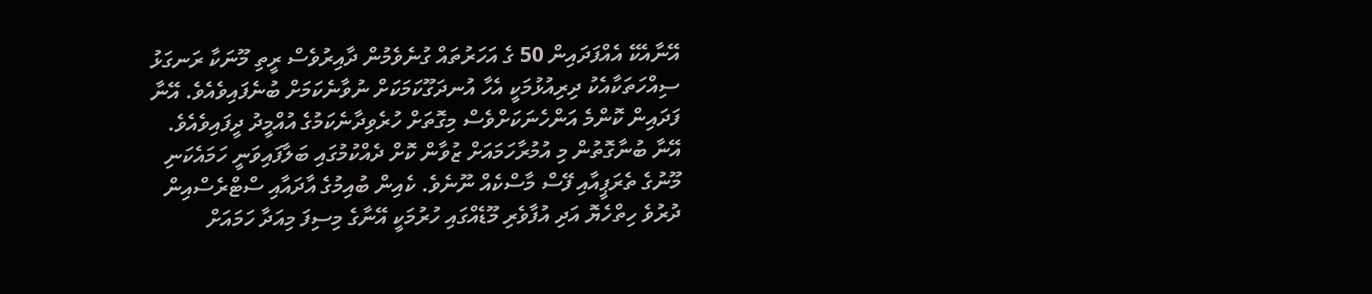އޭނާއެކޭ އެއްފަދައިން 50 ގެ އަހަރުތައް ގުނެވެމުން ދާއިރުވެސް ރީތި މޫނަކާ ރަނގަޅު ސިއްހަތަކާއެކު ދިރިއުޅުމަކީ އެހާ އުނދަގޫކަމަކަށް ނުވާނެކަމަށް ބުނެފައިވެއެވެ. އޭނާ ފަދައިން ކޮންމެ އަންހެނަކަށްވެސް މިގޮތަށް ހުރެވިދާނެކަމުގެ އުއްމީދު ދީފައިވެއެވެ.
އޭނާ ބުނާގޮތުން މި އުމުރާހަމައަށް ޒުވާން ކޮށް ދެއްކުމުގައި ބަލާފައިވަނީ ހަމައެކަނި މޫނުގެ ތެރަޕީއާއި ފޭސް މާސްކެއް ނޫނެވެ. ކެއިން ބުއިމުގެ އާދައާއި ސްޓްރެސްއިން ދުރުވެ ހިތްހެޔޮ އަދި އުފާވެރި މޫޑެއްގައި ހުރުމަކީ އޭނާގެ މިސިފަ މިއަދާ ހަމައަށް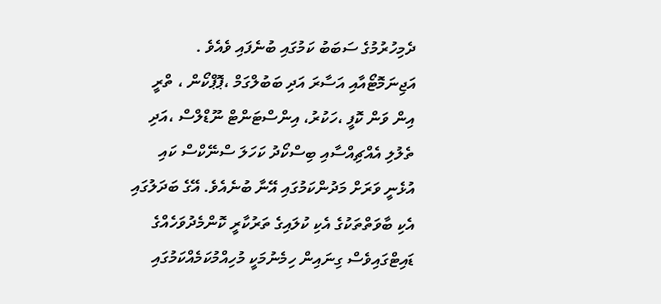ދެމިހުރުމުގެ ސަބަބު ކަމުގައި ބުނެފައި ވެއެވެ .
އަޖިނަމޮޓޯއާއި އަސާރަ އަދި ބަބުލްގަމް ،ޕޮޕްކޯން ، ތްރީ އިން ވަން ކޮފީ ،ހަކުރު، އިންސްޓަންޓް ނޫޑްލްސް ،އަދި ތެލުލި އެއްޗިއްސާއި ބިސްކޯދު ކަހަލަ ސްނޭކްސް ކައި އުޅެނީ ވަރަށް މަދުންކަމުގައި އޭނާ ބުނެއެވެ. އޭގެ ބަދަލުގައި އެކި ބާވަތްތަކުގެ އެކި ކުލައިގެ ތަރުކާރީ ކޮންމެދުވަހެއްގެ ޑައިޓްގައިވެސް ގިނައިން ހިމެނުމަކީ މުހިއްމުކަމެއްކަމުގައި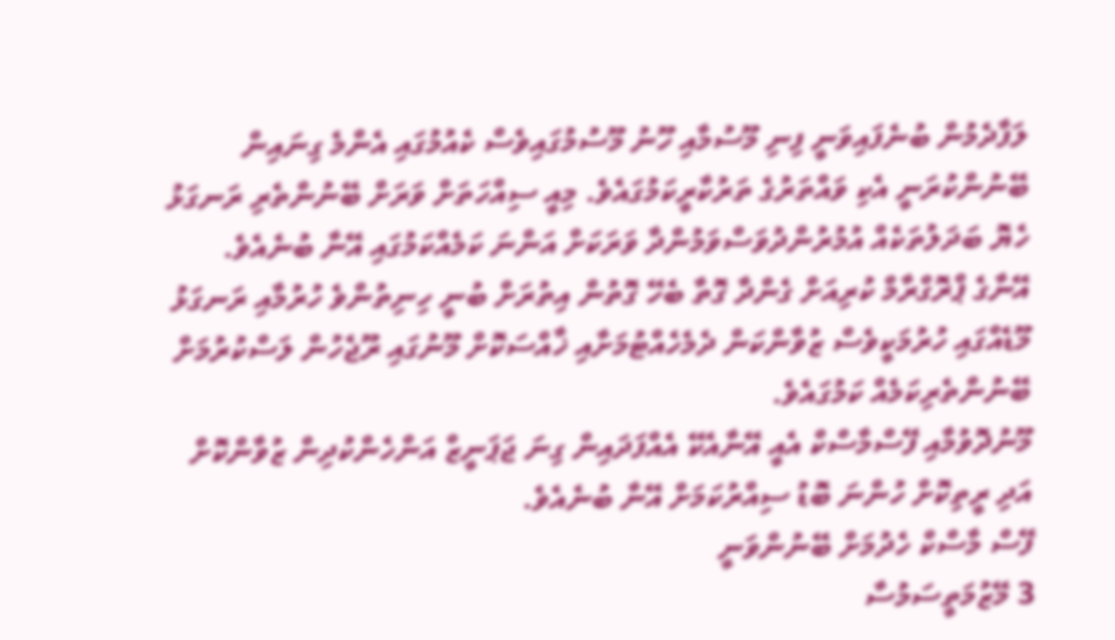ލަފާދެމުން ބުނެފައިވަނީ ފިނި މޫސުމާއި ހޫނު މޫސުމުގައިވެސް ކެއުމުގައި އެންމެ ގިނައިން ބޭނުންކުރަނީ އެކި ވައްތަރުގެ ތަރުކާރީކަމުގައެވެ. މިއީ ސިއްހަތަށް ވަރަށް ބޭނުންތެރި ރަނގަޅު ހެޔޮ ބަދަލުތަކެއް އުމުރުންދުވަސްވަމުންދާ ވަރަކަށް އަންނަ ކަމެއްކަމުގައި އޭނާ ބުނެއެވެ.
އޭނާގެ ޕްރޮގްރާމް ކުރިއަށް ގެންދާ ގޮތާ ބެހޭ ގޮތުން އިތުރަށް ބުނީ ހިނިތުންވެ ހުރުމާއި ރަނގަޅު މޫޑެއްގައި ހުރުމަކީވެސް ޒުވާންކަން ދެމެހެއްޓުމަށާއި ޚާއްސަކޮށް މޫނުގައި ރޫޖެހުން ލަސްކުރުމަށް ބޭނުންތެރިކަމެއް ކަމުގައެވެ.
މޫނުދޮވުމާއި ފޭސްމާސްކް އެއީ އޭނާއެކޭ އެއްފަދައިން ގިނަ ޖަޕަނީޒް އަންހެންކުދިން ޒުވާންކޮށް އަދި ރީތިކޮށް ހުންނަ ބޮޑު ސިއްރުކަމަށް އޭނާ ބުނެއެވެ.
ފޭސް މާސްކް ހެދުމަށް ބޭނުންވަނީ
3 މޭޒުމަތީސަމުސާ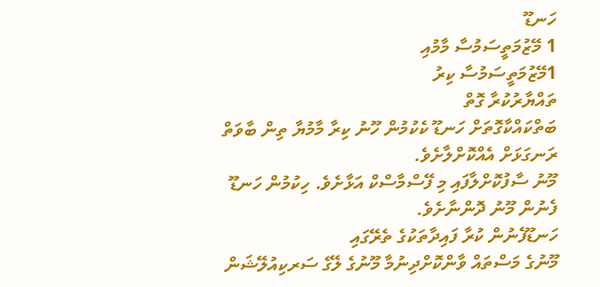ހަނޑޫ
1 މޭޒުމަތީސަމުސާ މާމުއި
1މޭޒުމަތީސަމުސާ ކިރު
ތައްޔާރުކުރާ ގޮތް
ބަތްކައްކާގޮތަށް ހަނޑޫ ކެކުމުން ހޫނު ކިރާ މާމުޔާ ތިން ބާވަތް ރަނގަޅަށް އެއްކޮށްލާށެވެ.
މޫނު ސާފުކޮށްލާފައި މި ފޭސްމާސްކް އަޅާށެވެ. ހިކުމުން ހަނޑޫ ފެނުން މޫނު ދޮންނާށެވެ.
ހަނޑޫފެނުން ކުރާ ފައިދާތަކުގެ ތެރޭގައި
މޫނުގެ މަސްތައް ވާންކޮށްދިނުމާ މޫނުގެ ލޭގެ ސަރކިއުލޭޝަން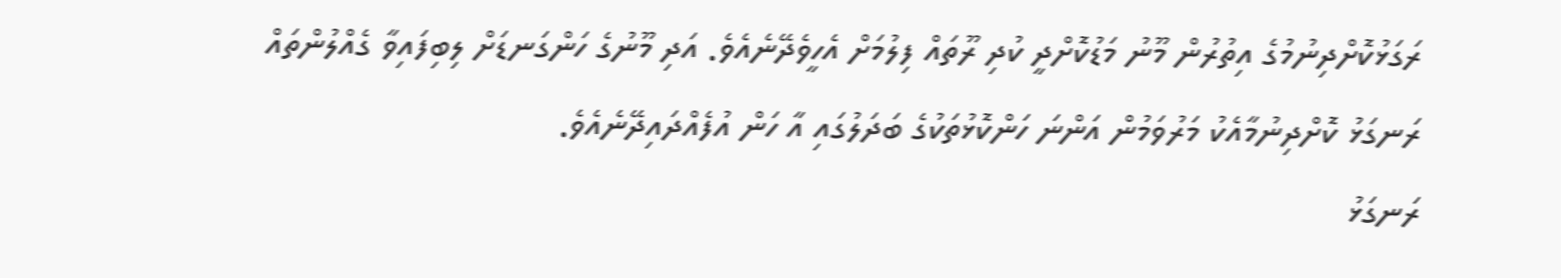ރަގަޅުކޮށްދިނުމުގެ އިތުރުން މޫނު މަޑުކޮށްދީ ކުދި ރޫތައް ފިލުމަށް އެހީވެދޭނެއެވެ. އަދި މޫނުގެ ހަންގަނޑަށް ލިބިފައިވާ ގެއްލުންތައް ރަނގަޅު ކޮށްދިނުމާއެކު މަރުވަމުން އަންނަ ހަންކޮޅުތަކުގެ ބަދަލުގައި އާ ހަން އުފެއްދައިދޭނެއެވެ.
ރަނގަޅު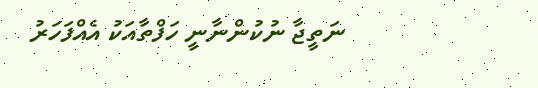ނަތީޖާ ނުކުންނާނީ ހަފްތާއަކު އެއްފަހަރު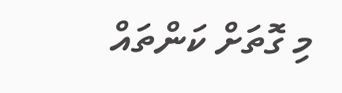މި ގޮތަށް ކަންތައް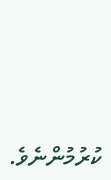ކުރުމުންނެވެ.